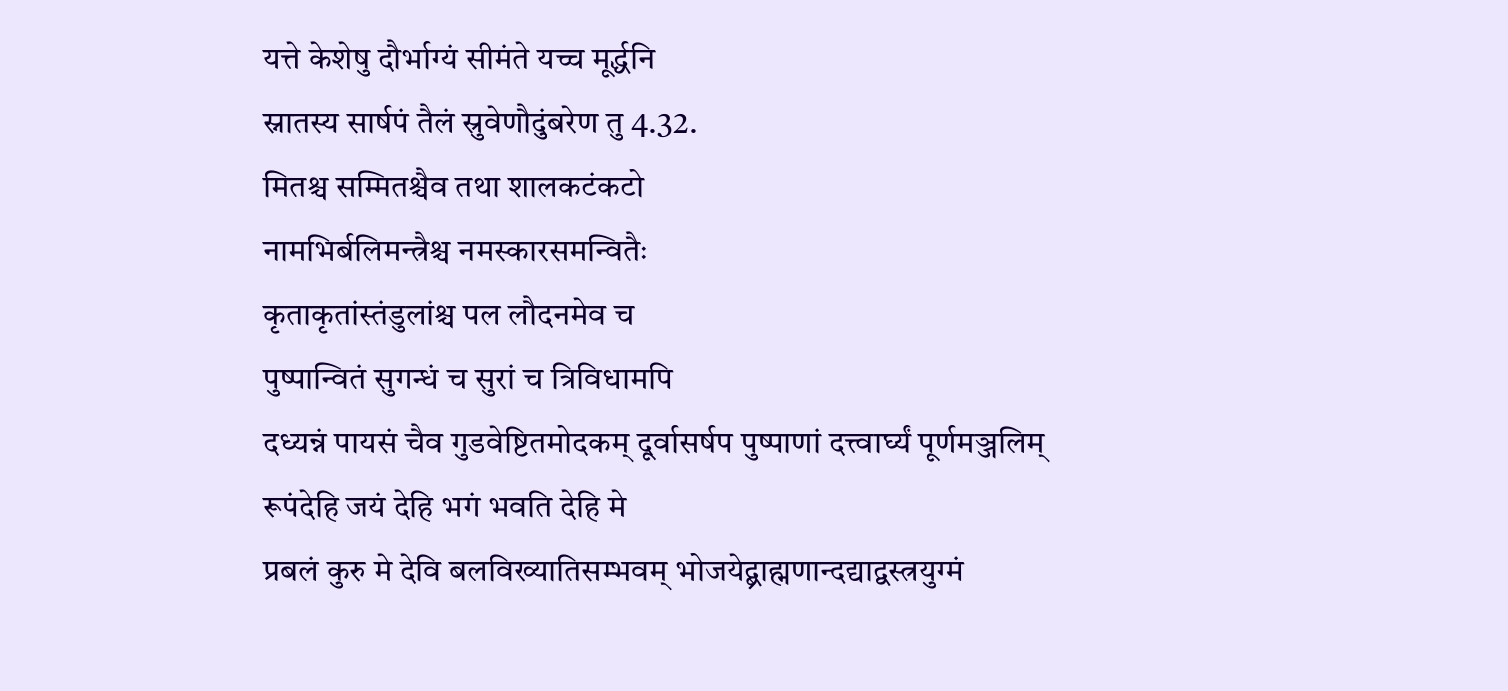यत्ते केशेषु दौर्भाग्यं सीमंते यच्च मूर्द्धनि
स्नातस्य सार्षपं तैलं स्रुवेणौदुंबरेण तु 4.32.
मितश्च सम्मितश्चैव तथा शालकटंकटो
नामभिर्बलिमन्त्रैश्च नमस्कारसमन्वितैः
कृताकृतांस्तंडुलांश्च पल लौदनमेव च
पुष्पान्वितं सुगन्धं च सुरां च त्रिविधामपि
दध्यन्नं पायसं चैव गुडवेष्टितमोदकम् दूर्वासर्षप पुष्पाणां दत्त्वार्घ्यं पूर्णमञ्जलिम्
रूपंदेहि जयं देहि भगं भवति देहि मे
प्रबलं कुरु मे देवि बलविख्यातिसम्भवम् भोजयेद्ब्राह्मणान्दद्याद्वस्त्रयुग्मं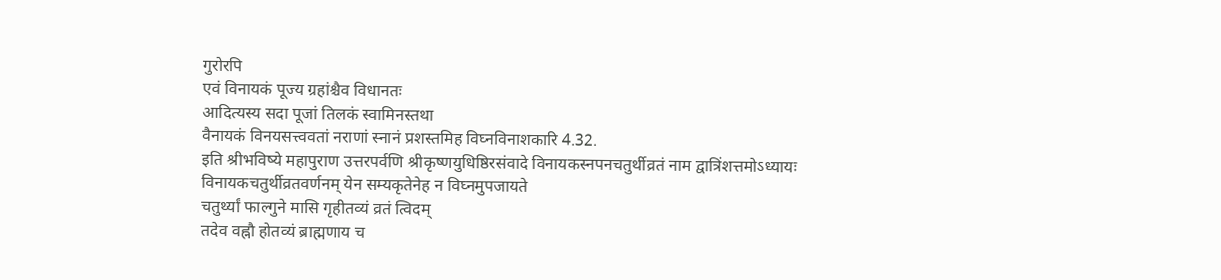गुरोरपि
एवं विनायकं पूज्य ग्रहांश्चैव विधानतः
आदित्यस्य सदा पूजां तिलकं स्वामिनस्तथा
वैनायकं विनयसत्त्ववतां नराणां स्नानं प्रशस्तमिह विघ्नविनाशकारि 4.32.
इति श्रीभविष्ये महापुराण उत्तरपर्वणि श्रीकृष्णयुधिष्ठिरसंवादे विनायकस्नपनचतुर्थीव्रतं नाम द्वात्रिंशत्तमोऽध्यायः
विनायकचतुर्थीव्रतवर्णनम् येन सम्यकृतेनेह न विघ्नमुपजायते
चतुर्थ्यां फाल्गुने मासि गृहीतव्यं व्रतं त्विदम्
तदेव वह्नौ होतव्यं ब्राह्मणाय च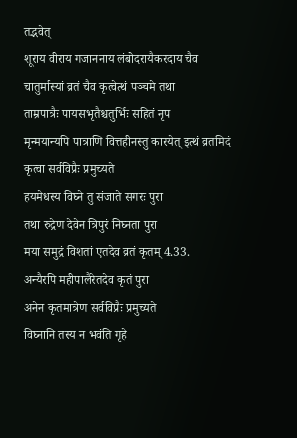तद्भवेत्
शूराय वीराय गजाननाय लंबोदरायैकरदाय चैव
चातुर्मास्यां व्रतं चैव कृत्वेत्थं पञ्चमे तथा
ताम्रपात्रैः पायसभृतैश्चतुर्भिः सहितं नृप
मृन्मयान्यपि पात्राणि वित्तहीनस्तु कारयेत् इत्थं व्रतमिदं कृत्वा सर्वविप्रैः प्रमुच्यते
हयमेधस्य विघ्ने तु संजाते सगरः पुरा
तथा रुद्रेण देवेन त्रिपुरं निघ्नता पुरा
मया समुद्रं विशतां एतदेव व्रतं कृतम् 4.33.
अन्यैरपि महीपालैरेतदेव कृतं पुरा
अनेन कृतमात्रेण सर्वविप्रैः प्रमुच्यते
विघ्नानि तस्य न भवंति गृहे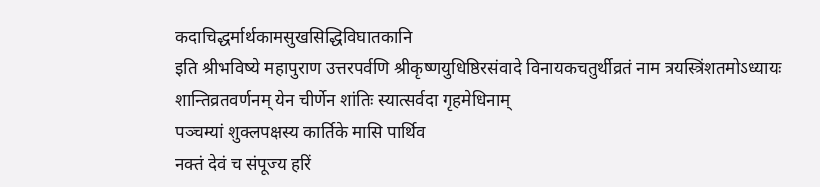कदाचिद्धर्मार्थकामसुखसिद्धिविघातकानि
इति श्रीभविष्ये महापुराण उत्तरपर्वणि श्रीकृष्णयुधिष्ठिरसंवादे विनायकचतुर्थीव्रतं नाम त्रयस्त्रिंशतमोऽध्यायः
शान्तिव्रतवर्णनम् येन चीर्णेन शांतिः स्यात्सर्वदा गृहमेधिनाम्
पञ्चम्यां शुक्लपक्षस्य कार्तिके मासि पार्थिव
नक्तं देवं च संपूज्य हरिं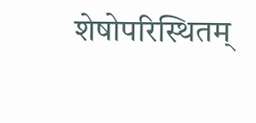शेषोपरिस्थितम्